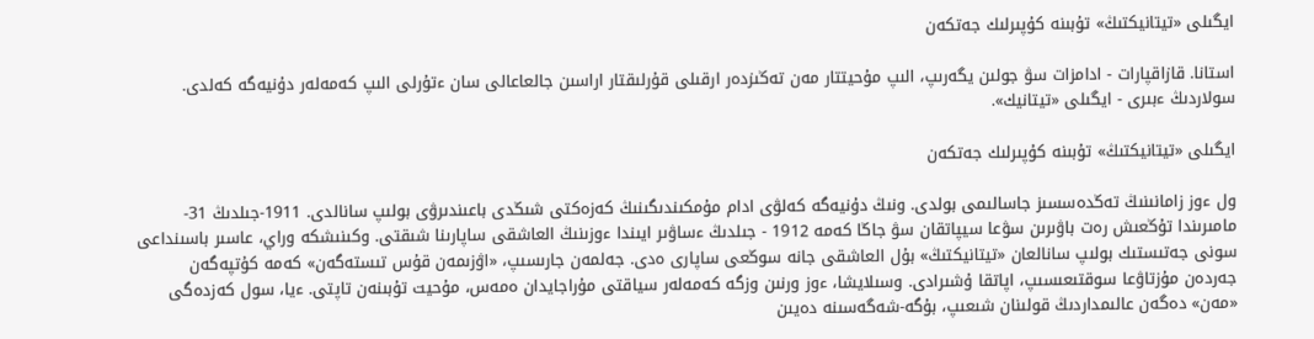ايگىلى «تيتانيكتىڭ» تۇبىنە كۇپىرلىك جەتكەن

استانا. قازاقپارات - ادامزات سۋ جولىن يگەرىپ، الىپ مۇحيتتار مەن تەڭىزدەر ارقىلى قۇرلىقتار اراسىن جالعاعالى سان ءتۇرلى الىپ كەمەلەر دۇنيەگە كەلدى. سولاردىڭ ءبىرى - ايگىلى «تيتانيك».

ايگىلى «تيتانيكتىڭ» تۇبىنە كۇپىرلىك جەتكەن

ول ءوز زامانىنىڭ تەڭدەسسىز جاسالىمى بولدى. ونىڭ دۇنيەگە كەلۋى ادام مۇمكىندىگىنىڭ كەزەكتى شىڭدى باعىندىرۋى بولىپ سانالدى. 1911-جىلدىڭ 31-مامىرىندا تۇڭعىش رەت باۋىرىن سۋعا سيپاتقان سۋ جاڭا كەمە 1912 - جىلدىڭ ءساۋىر ايىندا ءوزىنىڭ العاشقى ساپارىنا شىقتى. وكىنىشكە وراي، عاسىر باسىنداعى سونى جەتىستىك بولىپ سانالعان «تيتانيكتىڭ» بۇل العاشقى جانە سوڭعى ساپارى ەدى. جەلمەن جارىسىپ، «اۋزىمەن قۇس تىستەگەن» كەمە كۇتپەگەن جەردەن مۇزتاۋعا سوقتىعىسىپ، اپاتقا ۇشىرادى. وسىلايشا، ءوز ورنىن وزگە كەمەلەر سياقتى مۇراجايدان ەمەس، مۇحيت تۇبىنەن تاپتى. ءيا، سول كەزدەگى «مەن» دەگەن عالىمداردىڭ قولىنان شىعىپ، بۇگە-شەگەسىنە دەيىن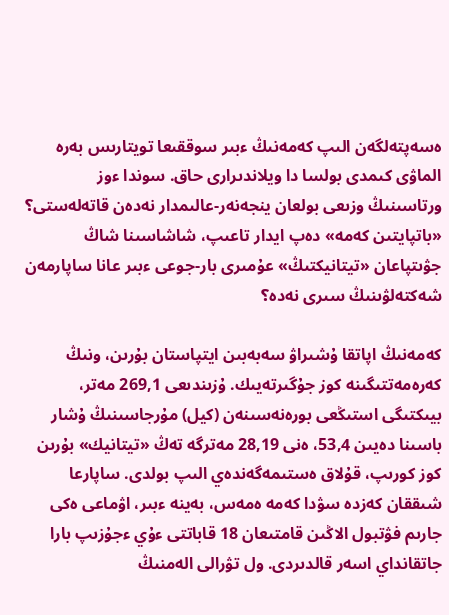ەسەپتەلگەن الىپ كەمەنىڭ ءبىر سوققىعا تويتارىس بەرە الماۋى كىمدى بولسا دا ويلاندىرارى حاق. سوندا ءوز ورتاسىنىڭ وزىعى بولعان ينجەنەر-عالىمدار نەدەن قاتەلەستى؟ «باتپايتىن كەمە» دەپ ايدار تاعىپ، شاشاسىنا شاڭ جۋىتپاعان «تيتانيكتىڭ» عۇمىرى بار-جوعى ءبىر عانا ساپارمەن شەكتەلۋىنىڭ سىرى نەدە؟

كەمەنىڭ اپاتقا ۇشىراۋ سەبەبىن ايتپاستان بۇرىن، ونىڭ كەرەمەتتىگىنە كوز جۇگىرتەيىك. ۇزىندىعى 269,1 مەتر، بيىكتىگى استىڭعى بورەنەسىنەن (كيل) مۇرجاسىنىڭ ۇشار باسىنا دەيىن 53,4، ەنى 28,19 مەترگە تەڭ «تيتانيك» بۇرىن كوز كورىپ، قۇلاق ەستىمەگەندەي الىپ بولدى. ساپارعا شىققان كەزدە سۋدا كەمە ەمەس، بەينە ءبىر، اۋماعى ەكى جارىم فۋتبول الاڭىن قامتىعان 18 قاباتتى ءۇي ءجۇزىپ بارا جاتقانداي اسەر قالدىردى. ول تۋرالى الەمنىڭ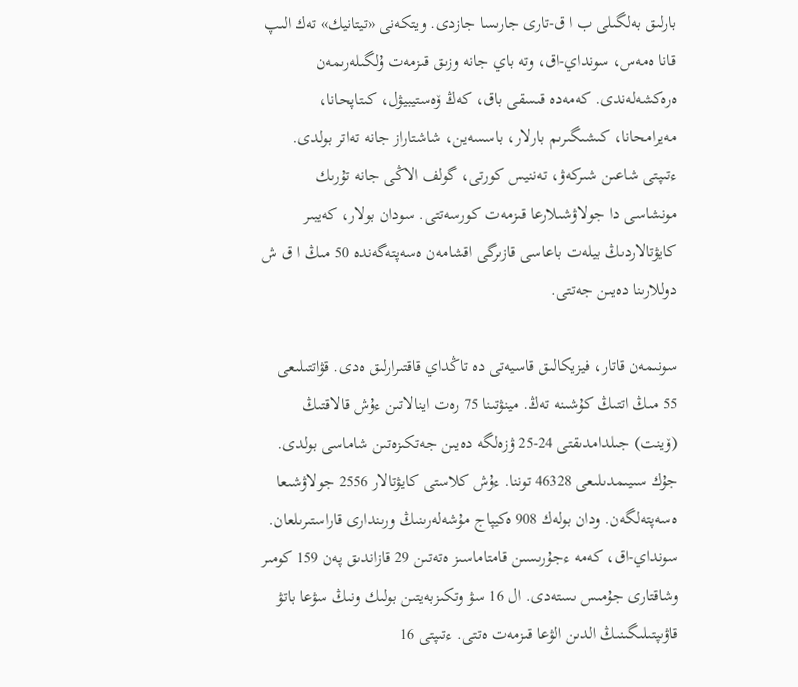بارلىق بەلگىلى ب ا ق-تارى جارىسا جازدى. ويتكەنى «تيتانيك» تەك الىپ قانا ەمەس، سونداي-اق، وتە باي جانە وزىق قىزمەت ۇلگىلەرىمەن ەرەكشەلەندى. كەمەدە قىسقى باق، كەڭ ۆەستيبيۋل، كىتاپحانا، مەيرامحانا، كىشىگىرىم بارلار، باسسەين، شاشتاراز جانە تەاتر بولدى. ءتىپتى شاعىن شىركەۋ، تەننيس كورتى، گولف الاڭى جانە تۇرىك مونشاسى دا جولاۋشىلارعا قىزمەت كورسەتتى. سودان بولار، كەيبىر كايۋتالاردىڭ بيلەت باعاسى قازىرگى اقشامەن ەسەپتەگەندە 50 مىڭ ا ق ش دوللارىنا دەيىن جەتتى.

سونىمەن قاتار، فيزيكالىق قاسيەتى دە تاڭداي قاقتىرارلىق ەدى. قۋاتتىلىعى 55 مىڭ اتتىڭ كۇشىنە تەڭ. مينۋتىنا 75 رەت اينالاتىن ءۇش قالاقتىڭ (ۆينت) جىلدامدىقتى 24-25 ۋزەلگە دەيىن جەتكىزەتىن شاماسى بولدى. جۇك سىيىمدىلىعى 46328 توننا. ءۇش كلاستى كايۋتالار 2556 جولاۋشىعا ەسەپتەلگەن. ودان بولەك 908 ەكيپاج مۇشەلەرىنىڭ ورىندارى قاراستىرىلعان. سونداي-اق، كەمە ءجۇرىسىن قامتاماسىز ەتەتىن 29 قازاندىق پەن 159 كومىر وشاقتارى جۇمىس ىستەدى. ال 16 سۋ وتكىزبەيتىن بولىك ونىڭ سۋعا باتۋ قاۋىپتىلىگىنىڭ الدىن الۋعا قىزمەت ەتتى. ءتىپتى 16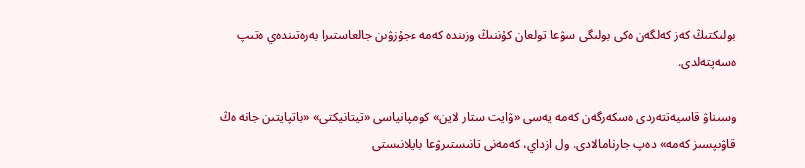بولىكتىڭ كەز كەلگەن ەكى بولىگى سۋعا تولعان كۇننىڭ وزىندە كەمە ءجۇزۋىن جالعاستىرا بەرەتىندەي ەتىپ ەسەپتەلدى.

وسىناۋ قاسيەتتەردى ەسكەرگەن كەمە يەسى «ۋايت ستار لاين» كومپانياسى «تيتانيكتى» «باتپايتىن جانە ەڭ قاۋىپسىز كەمە» دەپ جارنامالادى. ول ازداي، كەمەنى تانىستىرۋعا بايلانىستى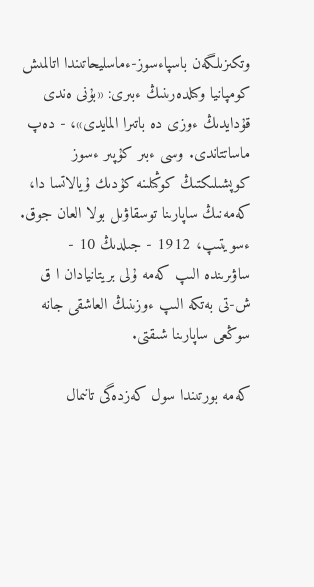وتكىزىلگەن باسپاءسوز-ءماسليحاتىندا اتالمىش كومپانيا وكىلدەرىنىڭ ءبىرى: «بۇنى ەندى قۇدايدىڭ ءوزى دە باتىرا المايدى»، - دەپ ماساتتاندى. وسى ءبىر كۇپىر ءسوز كوپشىلىكتىڭ كوڭىلىنە كۇدىك ۇيالاتسا دا، كەمەنىڭ ساپارىنا توسقاۋىل بولا العان جوق. ءسويتىپ، 1912 - جىلدىڭ 10 - ساۋىرىندە الىپ كەمە ۇلى بريتانيادان ا ق ش-تى بەتكە الىپ ءوزىنىڭ العاشقى جانە سوڭعى ساپارىنا شىقتى.

كەمە بورتىندا سول كەزدەگى تانىمال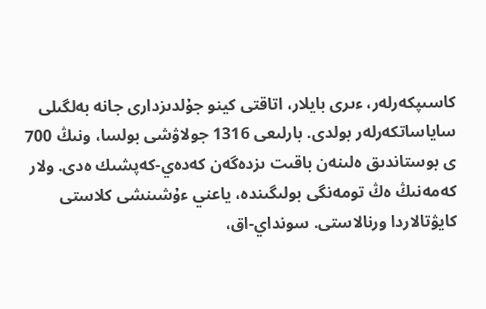كاسىپكەرلەر، ءىرى بايلار، اتاقتى كينو جۇلدىزدارى جانە بەلگىلى ساياساتكەرلەر بولدى. بارلىعى 1316 جولاۋشى بولسا، ونىڭ 700 ى بوستاندىق ەلىنەن باقىت ىزدەگەن كەدەي-كەپشىك ەدى. ولار كەمەنىڭ ەڭ تومەنگى بولىگىندە، ياعني ءۇشىنشى كلاستى كايۋتالاردا ورنالاستى. سونداي-اق،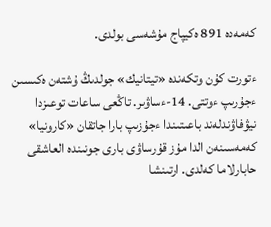كەمەدە 891 ەكيپاج مۇشەسى بولدى.

ءتورت كۇن وتكەندە «تيتانيك» جولدىڭ ۇشتەن ەكىسىن ءجۇرىپ ءوتتى. 14-ءساۋىر. تاڭعى ساعات توعىزدا نيۋفاۋندلەند باعىتىندا ءجۇزىپ بارا جاتقان «كارونيا» كەمەسىنەن الدا مۇز قۇرساۋى بارى جونىندە العاشقى حابارلاما كەلدى. ارتىنشا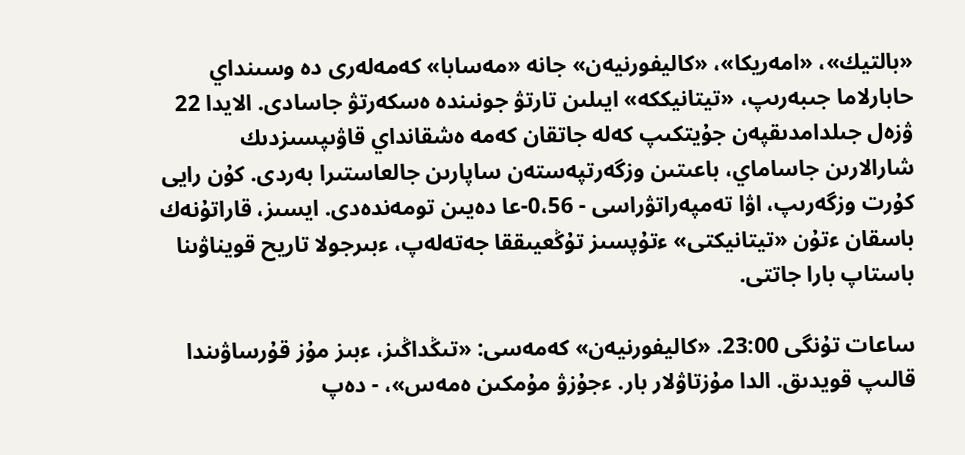«بالتيك»، «امەريكا»، «كاليفورنيەن» جانە «مەسابا» كەمەلەرى دە وسىنداي حابارلاما جىبەرىپ، «تيتانيككە» ايىلىن تارتۋ جونىندە ەسكەرتۋ جاسادى. الايدا 22 ۋزەل جىلدامدىقپەن جۇيتكىپ كەلە جاتقان كەمە ەشقانداي قاۋىپسىزدىك شارالارىن جاساماي، باعىتىن وزگەرتپەستەن ساپارىن جالعاستىرا بەردى. كۇن رايى كۇرت وزگەرىپ، اۋا تەمپەراتۋراسى - 0،56-عا دەيىن تومەندەدى. ايسىز، قاراتۇنەك باسقان ءتۇن «تيتانيكتى» ءتۇپسىز تۇڭعيىققا جەتەلەپ، ءبىرجولا تاريح قويناۋىنا باستاپ بارا جاتتى.

ساعات تۇنگى 23:00. «كاليفورنيەن» كەمەسى: «تىڭداڭىز، ءبىز مۇز قۇرساۋىندا قالىپ قويدىق. الدا مۇزتاۋلار بار. ءجۇزۋ مۇمكىن ەمەس»، - دەپ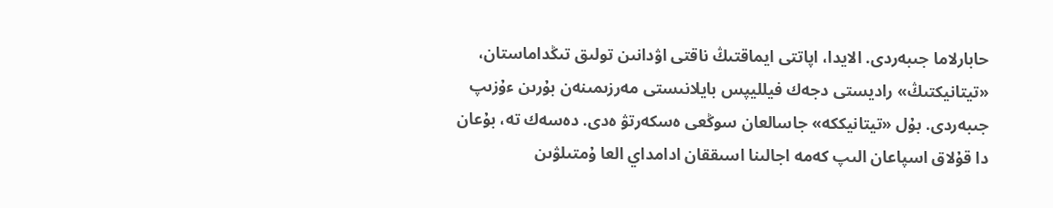حابارلاما جىبەردى. الايدا، اپاتتى ايماقتىڭ ناقتى اۋدانىن تولىق تىڭداماستان، «تيتانيكتىڭ» راديستى دجەك فيلليپس بايلانىستى مەرزىمىنەن بۇرىن ءۇزىپ جىبەردى. بۇل «تيتانيككە» جاسالعان سوڭعى ەسكەرتۋ ەدى. دەسەك تە، بۇعان دا قۇلاق اسپاعان الىپ كەمە اجالىنا اسىققان ادامداي العا ۇمتىلۋىن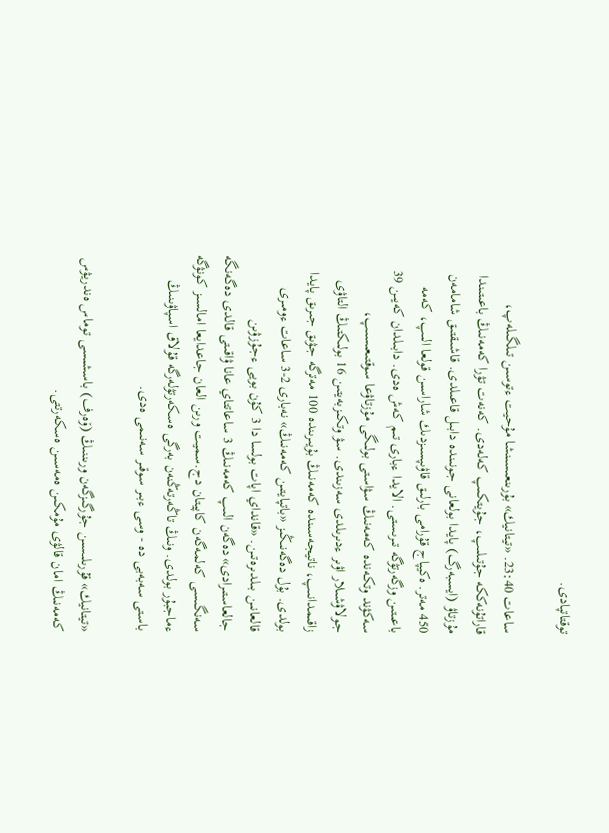توقتاتپادى.

ساعات 23:40. «تيتانيك» بۇرىنعىسىنشا مۇحيت ءتوسىن تىلگىلەپ، قاراتۇنەككە جۇتىلىپ، جۇيتكىپ كەلەدى. كەنەت تۋرا كەمەنىڭ باعىتىندا مۇزتاۋ (ايسبەرگ) پايدا بولعانى جونىندە دابىل قاعىلدى. قاشىقتىق شامامەن 450 مەتر. ەكيپاج قۇرامى بارلىق قاۋىپسىزدىك شاراسىن قولعا الىپ، كەمە باعىتىن وزگەرتۋگە تىرىستى. الايدا ءبارى تىم كەش ەدى. دابىلدان كەيىن 39 سەكۋند وتكەندە كەمەنىڭ سۋاستى بولىگى مۇزتاۋعا سوقتىعىسىپ، جولاۋشىلار اۋىر ءدىرىلدى سەزىندى. سۋ وتكىزبەيتىن 16 بولىكتىڭ التاۋى زاقىمدانىپ، ناتيجەسىندە كەمەنىڭ بۇيىرىندە 100 مەترگە جۋىق جىرىق پايدا بولدى. بۇل دەگەنىڭىز «باتپايتىن كەمەنىڭ» نەبارى 2-3 ساعات ءومىرى قالعانىن بىلدىرەتىن. «قانداي اپات بولسا دا 3 كۇن بويى ءجۇزۋىن جالعاستىرادى» دەگەن الىپ كەمەنىڭ 3 ساعاتتاي عانا ۋاقىتى قالدى دەگەنگە سەنگىسى كەلمەگەن كاپيتان دج.سميت ورىن العان جاعدايعا امالسىز كونۋگە ءماجبۇر بولدى. ونىڭ تاڭەرتەڭنەن بەرگى ەسكەرتۋلەرگە قۇلاق اسپاۋىنىڭ باستى سەبەبى دە - وسى ءبىر سوقىر سەنىمى ەدى.

«تيتانيك» قۇرىلىسىن جۇرگىزگەن ورىننىڭ (ۆەرف) باسشىسى توماس ەندريۋس كەمەنىڭ امان قالۋى مۇمكىن ەمەسىن ەسكەرتتى.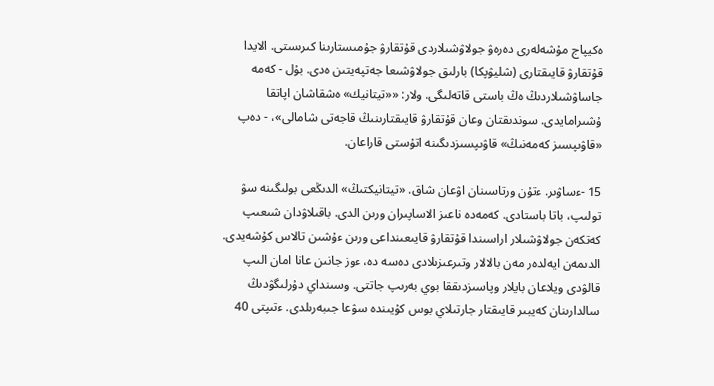ەكيپاج مۇشەلەرى دەرەۋ جولاۋشىلاردى قۇتقارۋ جۇمىستارىنا كىرىستى. الايدا قۇتقارۋ قايىقتارى (شليۋپكا) بارلىق جولاۋشىعا جەتپەيتىن ەدى. بۇل - كەمە جاساۋشىلاردىڭ ەڭ باستى قاتەلىگى. ولار: ««تيتانيك» ەشقاشان اپاتقا ۇشىرامايدى. سوندىقتان وعان قۇتقارۋ قايىقتارىنىڭ قاجەتى شامالى»، - دەپ «قاۋىپسىز كەمەنىڭ» قاۋىپسىزدىگىنە اتۇستى قاراعان.

15 -ءساۋىر. ءتۇن ورتاسىنان اۋعان شاق. «تيتانيكتىڭ» الدىڭعى بولىگىنە سۋ تولىپ، باتا باستادى. كەمەدە ناعىز الاساپىران ورىن الدى. باقىلاۋدان شىعىپ كەتكەن جولاۋشىلار اراسىندا قۇتقارۋ قايىعىنداعى ورىن ءۇشىن تالاس كۇشەيدى. الدىمەن ايەلدەر مەن بالالار وتىرعىزىلادى دەسە دە، ءوز جانىن عانا امان الىپ قالۋدى ويلاعان بايلار وپاسىزدىققا بوي بەرىپ جاتتى. وسىنداي دۇرلىگۋدىڭ سالدارىنان كەيبىر قايىقتار جارتىلاي بوس كۇيىندە سۋعا جىبەرىلدى. ءتىپتى 40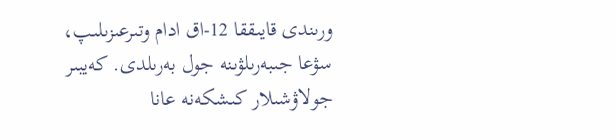ورىندى قايىققا 12-اق ادام وتىرعىزىلىپ، سۋعا جىبەرىلۋىنە جول بەرىلدى. كەيبىر جولاۋشىلار كىشكەنە عانا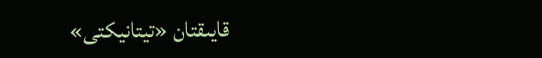قايىقتان «تيتانيكتى»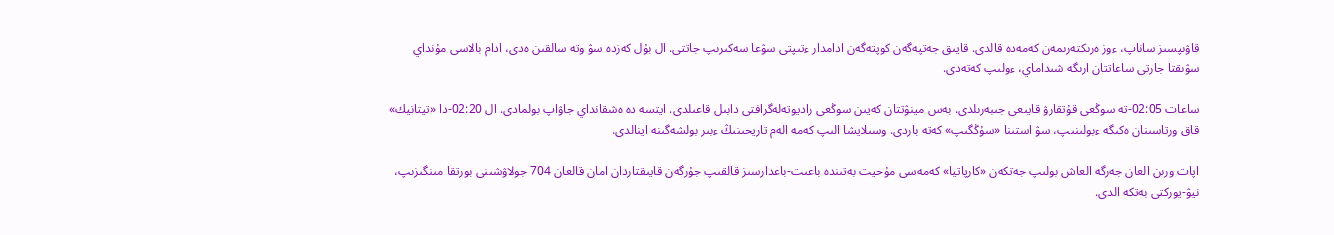قاۋىپسىز ساناپ، ءوز ەرىكتەرىمەن كەمەدە قالدى. قايىق جەتپەگەن كوپتەگەن ادامدار ءتىپتى سۋعا سەكىرىپ جاتتى. ال بۇل كەزدە سۋ وتە سالقىن ەدى، ادام بالاسى مۇنداي سۋىقتا جارتى ساعاتتان ارىگە شىداماي، ءولىپ كەتەدى.

ساعات 02:05-تە سوڭعى قۇتقارۋ قايىعى جىبەرىلدى. بەس مينۋتتان كەيىن سوڭعى راديوتەلەگرافتى دابىل قاعىلدى. ايتسە دە ەشقانداي جاۋاپ بولمادى. ال 02:20-دا «تيتانيك» قاق ورتاسىنان ەكىگە ءبولىنىپ، سۋ استىنا «سۇڭگىپ» كەتە باردى. وسىلايشا الىپ كەمە الەم تاريحىنىڭ ءبىر بولشەگىنە اينالدى.

اپات ورىن العان جەرگە العاش بولىپ جەتكەن «كارپاتيا» كەمەسى مۇحيت بەتىندە باعىت-باعدارسىز قالقىپ جۇرگەن قايىقتاردان امان قالعان 704 جولاۋشىنى بورتقا مىنگىزىپ، نيۋ-يوركتى بەتكە الدى.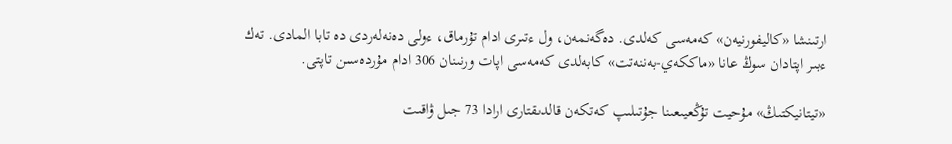ارتىنشا «كاليفورنيەن» كەمەسى كەلدى. دەگەنمەن، ول ءتىرى ادام تۇرماق، ءولى دەنەلەردى دە تابا المادى. تەك ءبىر اپتادان سوڭ عانا «ماككەي-بەننەتت» كابەلدى كەمەسى اپات ورنىنان 306 ادام مۇردەسىن تاپتى.

«تيتانيكتىڭ» مۇحيت تۇڭعيىعىنا جۇتىلىپ كەتكەن قالدىقتارى ارادا 73 جىل ۋاقىت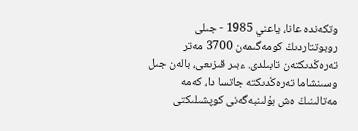وتكەندە عانا، ياعني 1985 - جىلى روبوتتاردىڭ كومەگىمەن 3700 مەتر تەرەڭدىكتەن تابىلدى. ءبىر قىزىعى، بالەن جىل وسىنشاما تەرەڭدىكتە جاتسا دا، كەمە مەتالىنىڭ ەش بۇلىنبەگەنى كوپشىلىكتى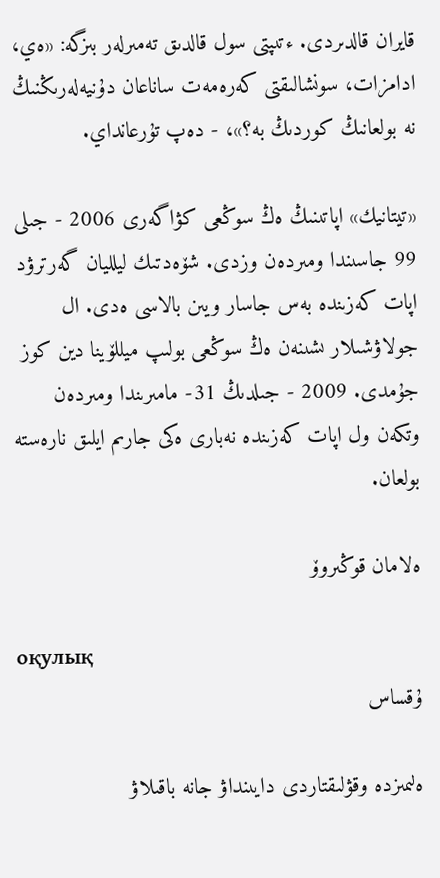قايران قالدىردى. ءتىپتى سول قالدىق تەمىرلەر بىزگە: «ەي، ادامزات، سونشالىقتى كەرەمەت ساناعان دۇنيەلەرىڭنىڭ نە بولعانىڭ كوردىڭ بە؟»، - دەپ تۇرعانداي.

«تيتانيك» اپاتىنىڭ ەڭ سوڭعى كۋاگەرى 2006 - جىلى 99 جاسىندا ومىردەن وزدى. شۆەدتىك ليلليان گەرترۋد اپات كەزىندە بەس جاسار ويىن بالاسى ەدى. ال جولاۋشىلار ىشىنەن ەڭ سوڭعى بولىپ ميللۆينا دين كوز جۇمدى. 2009 - جىلدىڭ 31- مامىرىندا ومىردەن وتكەن ول اپات كەزىندە نەبارى ەكى جارىم ايلىق نارەستە بولعان.

ەلامان قوڭىروۆ

оқулық
ۇقساس

ەلىمىزدە وقۋلىقتاردى دايىنداۋ جانە باقىلاۋ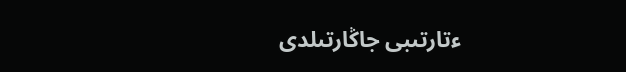ءتارتىبى جاڭارتىلدى